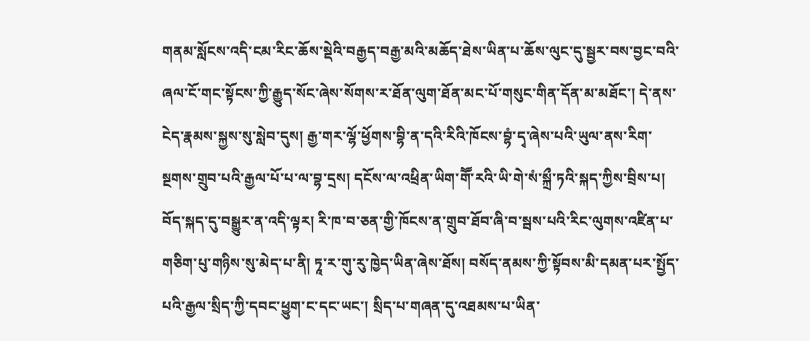གནམ་སློངས་འདི་ངམ་རིང་ཆོས་སྡེའི་བརྒྱད་བརྒྱ་མའི་མཆོད་ཐེས་ཡིན་པ་ཆོས་ལུང་དུ་སྦྱར་བས་བྱང་བའི་ཞལ་ངོ་གང་སྟོངས་ཀྱི་རྒྱུད་སོང་ཞེས་སོགས་ར་ཐོན་ལུག་ཐོན་མང་པོ་གསུང་གིན་དོན་མ་མཐོང་། དེ་ནས་ངེད་རྣམས་སྐྱས་སུ་སླེབ་དུས། རྒྱ་གར་ལྷོ་ཕྱོགས་བྷི་ན་དའི་རིའི་ཁོངས་བྷཾ་དྭ་ཞེས་པའི་ཡུལ་ནས་རིག་སྔགས་གྲུབ་པའི་རྒྱལ་པོ་པ་ལ་བྷ་དྲས། དངོས་ལ་འཕྲིན་ཡིག་གཽ་རའི་ཡི་གེ་སཾ་སྐྲྀ་ཏའི་སྐད་ཀྱིས་བྲིས་པ། བོད་སྐད་དུ་བསྒྱུར་ན་འདི་ལྟར། རི་ཁ་བ་ཅན་གྱི་ཁོངས་ན་གྲུབ་ཐོབ་ཞི་བ་སྦས་པའི་རིང་ལུགས་འཛིན་པ་གཅིག་པུ་གཉིས་སུ་མེད་པ་ནི། ཏཱ་ར་གུ་རུ་ཁྱེད་ཡིན་ཞེས་ཐོས། བསོད་ནམས་ཀྱི་སྟོབས་མི་དམན་པར་སྤྱོད་པའི་རྒྱལ་སྲིད་ཀྱི་དབང་ཕྱུག་ང་དང་ཡང་། སྲིད་པ་གཞན་དུ་འཐམས་པ་ཡིན་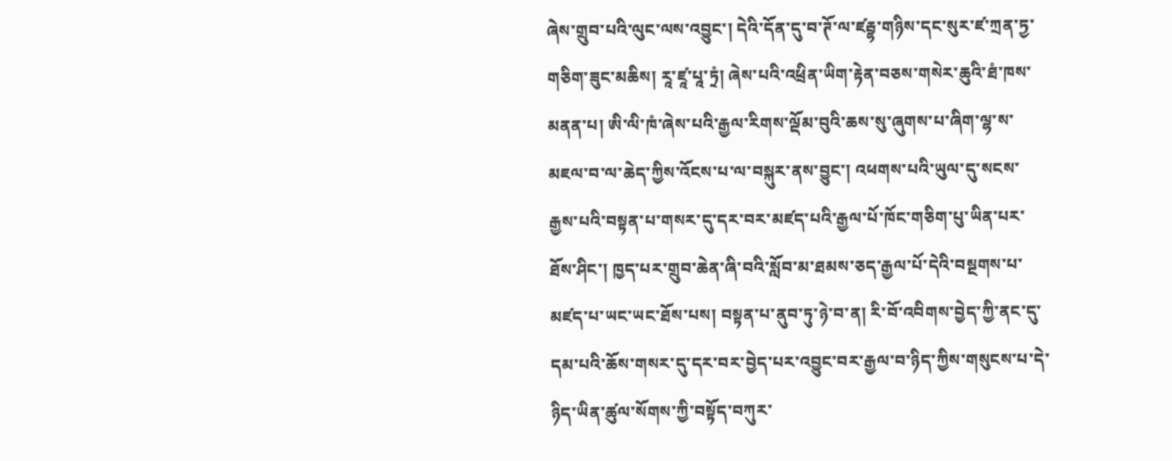ཞེས་གྲུབ་པའི་ལུང་ལས་འབྱུང་། དེའི་དོན་དུ་བ་ཊོ་ལ་ཛརྦྷ་གཉིས་དང་སུར་ཛ་ཀྲན་ཏྱ་གཅིག་ཟུང་མཆིས། རཱ་ཛཱ་པཱ་ཏྲཾ། ཞེས་པའི་འཕྲིན་ཡིག་རྟེན་བཅས་གསེར་ཆུའི་ཐཾ་ཁས་མནན་པ། ཨི་ལི་ཁཾ་ཞེས་པའི་རྒྱལ་རིགས་ལྡོམ་བུའི་ཆས་སུ་ཞུགས་པ་ཞིག་ལྷ་ས་མཇལ་བ་ལ་ཆེད་ཀྱིས་འོངས་པ་ལ་བསྐུར་ནས་བྱུང་། འཕགས་པའི་ཡུལ་དུ་སངས་རྒྱས་པའི་བསྟན་པ་གསར་དུ་དར་བར་མཛད་པའི་རྒྱལ་པོ་ཁོང་གཅིག་པུ་ཡིན་པར་ཐོས་ཤིང་། ཁྱད་པར་གྲུབ་ཆེན་ཞི་བའི་སློབ་མ་ཐམས་ཅད་རྒྱལ་པོ་དེའི་བསྔགས་པ་མཛད་པ་ཡང་ཡང་ཐོས་པས། བསྟན་པ་ནུབ་ཏུ་ཉེ་བ་ན། རི་བོ་འབིགས་བྱེད་ཀྱི་ནང་དུ་དམ་པའི་ཆོས་གསར་དུ་དར་བར་བྱེད་པར་འབྱུང་བར་རྒྱལ་བ་ཉིད་ཀྱིས་གསུངས་པ་དེ་ཉིད་ཡིན་ཚུལ་སོགས་ཀྱི་བསྟོད་བཀུར་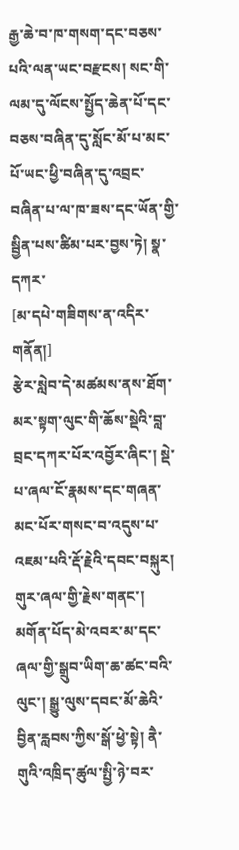རྒྱ་ཆེ་བ་ཁ་གསག་དང་བཅས་པའི་ལན་ཡང་བརྫངས། སང་གི་ལམ་དུ་ལོངས་སྤྱོད་ཆེན་པོ་དང་བཅས་བཞིན་དུ་སློང་མོ་པ་མང་པོ་ཡང་ཕྱི་བཞིན་དུ་འབྲང་བཞིན་པ་ལ་ཁ་ཟས་དང་ཡོན་གྱི་སྦྱིན་པས་ཚིམ་པར་བྱས་ཏེ། སྣ་དཀར་
[མ་དཔེ་གཟིགས་ན་འདིར་གནོན།]
རྩེར་སླེབ་དེ་མཚམས་ནས་ཐོག་མར་སྟག་ལུང་གི་ཆོས་སྡེའི་བླ་བྲང་དཀར་པོར་འབྱོར་ཞིང་། སྡེ་པ་ཞལ་ངོ་རྣམས་དང་གཞན་མང་པོར་གསང་བ་འདུས་པ་འཇམ་པའི་རྡོ་རྗེའི་དབང་བསྐུར། གུར་ཞལ་གྱི་རྗེས་གནང་། མགོན་པོད་མེ་འབར་མ་དང་ཞལ་གྱི་སྒྲུབ་ཡིག་ཆ་ཚང་བའི་ལུང་། སྒྱུ་ལུས་དབང་མོ་ཆེའི་བྱིན་རླབས་ཀྱིས་སྒོ་ཕྱེ་སྟེ། ནཻ་གུའི་འཁྲིད་ཚུལ་སྤྱི་ཉེ་བར་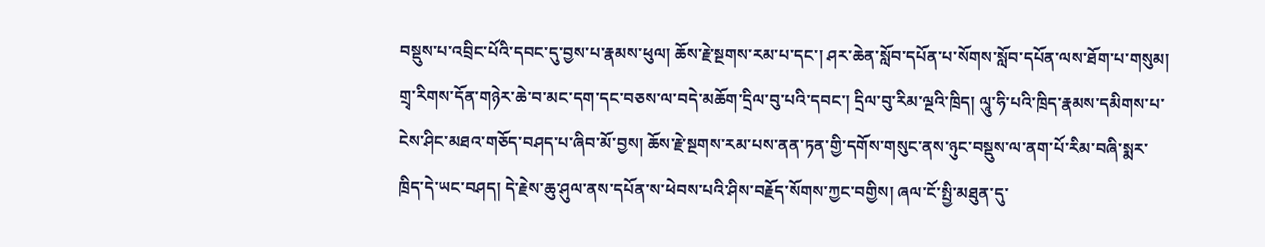བསྡུས་པ་འབྲིང་པོའི་དབང་དུ་བྱས་པ་རྣམས་ཕུལ། ཆོས་རྗེ་སྔགས་རམ་པ་དང་། ཤར་ཆེན་སློབ་དཔོན་པ་སོགས་སློབ་དཔོན་ལས་ཐོག་པ་གསུམ། གྲྭ་རིགས་དོན་གཉེར་ཆེ་བ་མང་དག་དང་བཅས་ལ་བདེ་མཆོག་དྲིལ་བུ་པའི་དབང་། དྲིལ་བུ་རིམ་ལྔའི་ཁྲིད། ལཱུ་ཧི་པའི་ཁྲིད་རྣམས་དམིགས་པ་ངེས་ཤིང་མཐའ་གཅོད་བཤད་པ་ཞིབ་མོ་བྱས། ཆོས་རྗེ་སྔགས་རམ་པས་ནན་ཏན་གྱི་དགོས་གསུང་ནས་ཉུང་བསྡུས་ལ་ནག་པོ་རིམ་བཞི་སྨར་ཁྲིད་དེ་ཡང་བཤད། དེ་རྗེས་ཆུ་ཤུལ་ནས་དཔོན་ས་ཕེབས་པའི་ཤིས་བརྗོད་སོགས་ཀྱང་བགྱིས། ཞལ་ངོ་སྤྱི་མཐུན་དུ་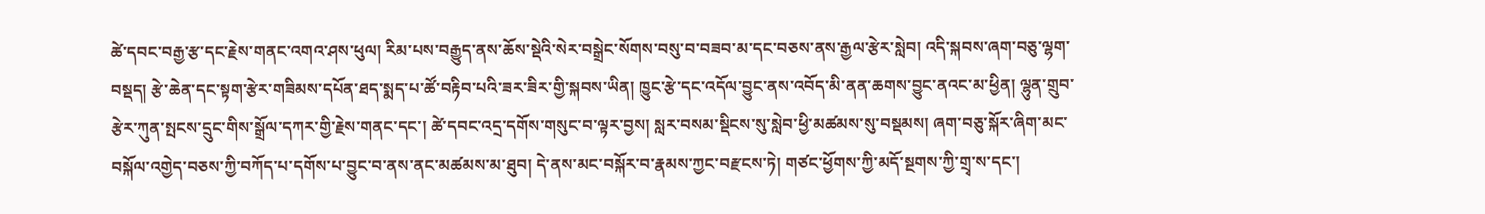ཚེ་དབང་བརྒྱ་རྩ་དང་རྗེས་གནང་འགའ་ཤས་ཕུལ། རིམ་པས་བརྒྱུད་ནས་ཆོས་སྡེའི་སེར་བསྒྲེང་སོགས་བསུ་བ་བཟབ་མ་དང་བཅས་ནས་རྒྱལ་རྩེར་སླེབ། འདི་སྐབས་ཞག་བཅུ་ལྷག་བསྡད། རྩེ་ཆེན་དང་སྟག་རྩེར་གཟིམས་དཔོན་ཐད་སྨད་པ་ཚོ་བརྟིབ་པའི་ཟར་ཟིར་གྱི་སྐབས་ཡིན། ཁྱུང་རྩེ་དང་འདོལ་བྱུང་ནས་འབོད་མི་ནན་ཆགས་བྱུང་ནའང་མ་ཕྱིན། ལྷུན་གྲུབ་རྩེར་ཀུན་སྤངས་དྲུང་གིས་སྒྲོལ་དཀར་གྱི་རྗེས་གནང་དང་། ཚེ་དབང་འདྲ་དགོས་གསུང་བ་ལྟར་བྱས། སླར་བསམ་སྡིངས་སུ་སླེབ་ཕྱི་མཚམས་སུ་བསྡམས། ཞག་བཅུ་སྐོར་ཞིག་མང་བསྐོལ་འགྱེད་བཅས་ཀྱི་བཀོད་པ་དགོས་པ་བྱུང་བ་ནས་ནང་མཚམས་མ་ཐུབ། དེ་ནས་མང་བསྐོར་བ་རྣམས་ཀྱང་བརྫངས་ཏེ། གཙང་ཕྱོགས་ཀྱི་མདོ་སྔགས་ཀྱི་གྲྭ་ས་དང་།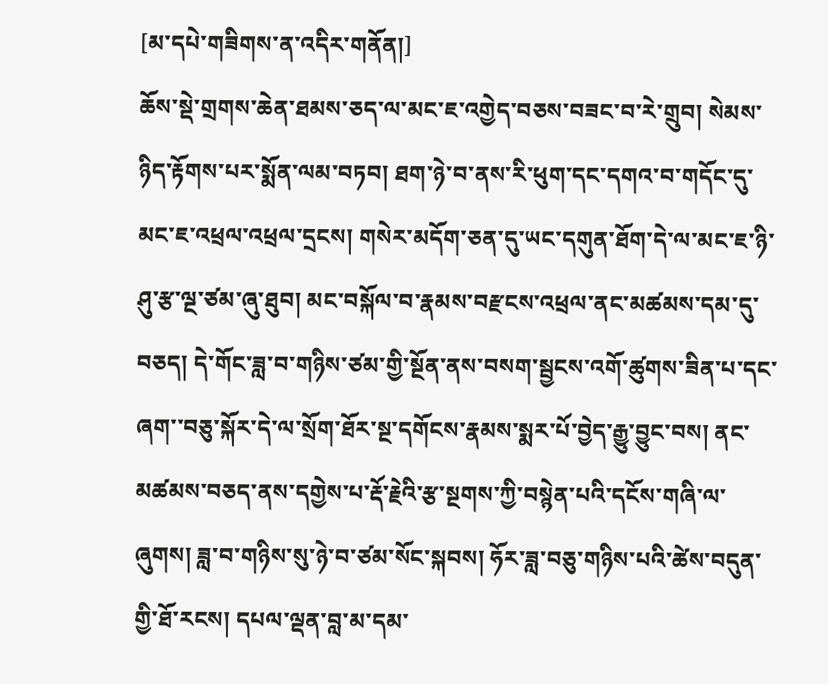[མ་དཔེ་གཟིགས་ན་འདིར་གནོན།]
ཆོས་སྡེ་གྲགས་ཆེན་ཐམས་ཅད་ལ་མང་ཇ་འགྱེད་བཅས་བཟང་བ་རེ་གྲུབ། སེམས་ཉིད་རྟོགས་པར་སྨོན་ལམ་བཏབ། ཐག་ཉེ་བ་ནས་རི་ཕུག་དང་དགའ་བ་གདོང་དུ་མང་ཇ་འཕྲལ་འཕྲལ་དྲངས། གསེར་མདོག་ཅན་དུ་ཡང་དགུན་ཐོག་དེ་ལ་མང་ཇ་ཉི་ཤུ་རྩ་ལྔ་ཙམ་ཞུ་ཐུབ། མང་བསྐོལ་བ་རྣམས་བརྫངས་འཕྲལ་ནང་མཚམས་དམ་དུ་བཅད། དེ་གོང་ཟླ་བ་གཉིས་ཙམ་གྱི་སྔོན་ནས་བསག་སྦྱངས་འགོ་ཚུགས་ཟིན་པ་དང་ཞག་་བཅུ་སྐོར་དེ་ལ་སྲོག་ཐོར་སྔ་དགོངས་རྣམས་སྨར་པོ་བྱེད་རྒྱུ་བྱུང་བས། ནང་མཚམས་བཅད་ནས་དགྱེས་པ་རྡོ་རྗེའི་རྩ་སྔགས་ཀྱི་བསྙེན་པའི་དངོས་གཞི་ལ་ཞུགས། ཟླ་བ་གཉིས་སུ་ཉེ་བ་ཙམ་སོང་སྐབས། ཧོར་ཟླ་བཅུ་གཉིས་པའི་ཚེས་བདུན་གྱི་ཐོ་རངས། དཔལ་ལྡན་བླ་མ་དམ་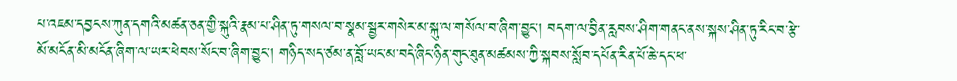པ་འཇམ་དབྱངས་ཀུན་དགའི་མཚན་ཅན་གྱི་སྐུའི་རྣམ་པ་ཤིན་ཏུ་གསལ་བ་སྣམ་སྦྱར་གསེར་མ་སྐུ་ལ་གསོལ་བ་ཞིག་བྱུང་། བདག་ལ་བྱིན་རླབས་ཤིག་གནང་ནས་སྐས་ཤིན་ཏུ་རིང་བ་རྩེ་མོ་མངོན་མི་མངོན་ཞིག་ལ་ཡར་ཕེབས་སོང་བ་ཞིག་བྱུང་། གཉིད་སད་ཙམ་ན་བློ་ཡང་མ་བདེ་ཞིང་ཉིན་གུང་ཐུན་མཚམས་ཀྱི་སྐབས་སློབ་དཔོན་རིན་པོ་ཆེ་དང་ཕ་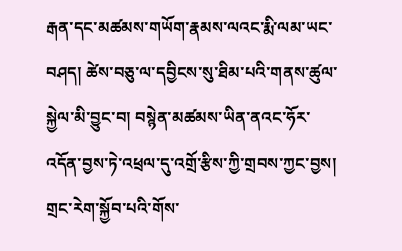རྒན་དང་མཚམས་གཡོག་རྣམས་ལའང་རྨི་ལམ་ཡང་བཤད། ཚེས་བཅུ་ལ་དབྱིངས་སུ་ཐིམ་པའི་གནས་ཚུལ་སྐྱེལ་མི་བྱུང་བ། བསྙེན་མཚམས་ཡིན་ནའང་ཧོར་འདོན་བྱས་ཏེ་འཕྲལ་དུ་འགྲོ་རྩིས་ཀྱི་གྲབས་ཀྱང་བྱས། གྲང་རེག་སྐྱོབ་པའི་གོས་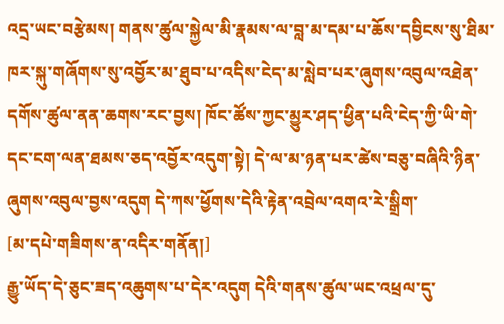འདྲ་ཡང་བརྩེམས། གནས་ཚུལ་སྐྱེལ་མི་རྣམས་ལ་བླ་མ་དམ་པ་ཆོས་དབྱིངས་སུ་ཐིམ་ཁར་སྐུ་གཞོགས་སུ་འབྱོར་མ་ཐུབ་པ་འདིས་ངེད་མ་སླེབ་པར་ཞུགས་འབུལ་འཐེན་དགོས་ཚུལ་ནན་ཆགས་རང་བྱས། ཁོང་ཚོས་ཀྱང་མྱུར་ཤད་ཕྱིན་པའི་ངེད་ཀྱི་ཡི་གེ་དང་ངག་ལན་ཐམས་ཅད་འབྱོར་འདུག་སྟེ། དེ་ལ་མ་ཉན་པར་ཚེས་བཅུ་བཞིའི་ཉིན་ཞུགས་འབུལ་བྱས་འདུག དེ་ཀས་ཕྱོགས་དེའི་རྟེན་འབྲེལ་འགའ་རེ་སྒྲིག་
[མ་དཔེ་གཟིགས་ན་འདིར་གནོན།]
རྒྱུ་ཡོད་དེ་ཅུང་ཟད་འཆུགས་པ་དེར་འདུག དེའི་གནས་ཚུལ་ཡང་འཕྲལ་དུ་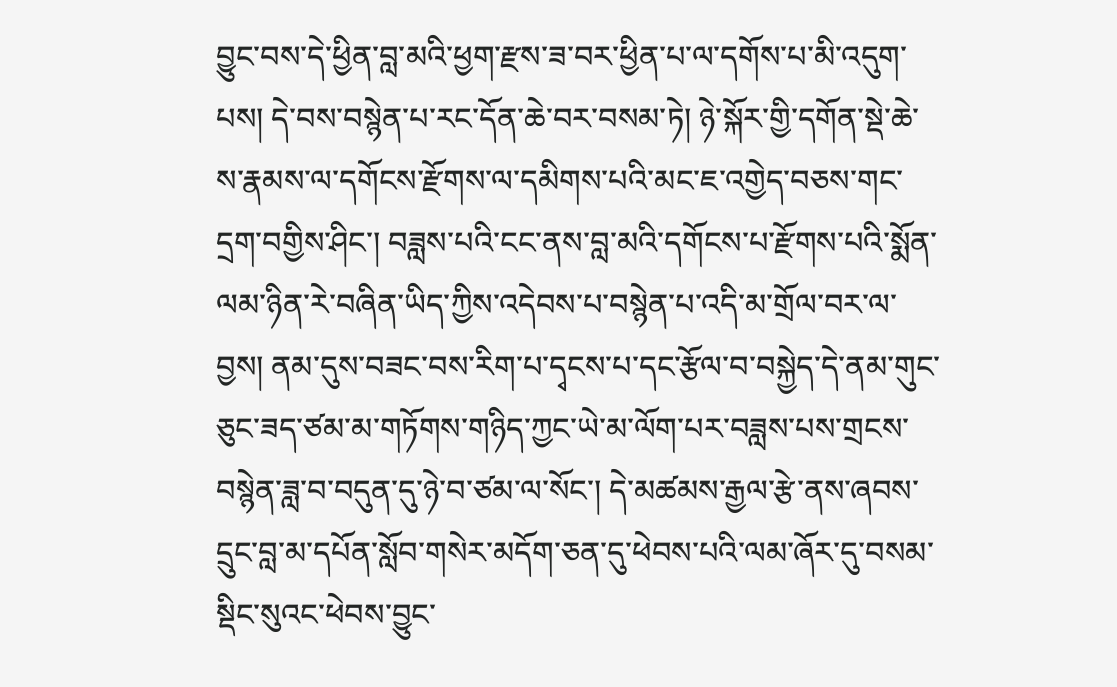བྱུང་བས་དེ་ཕྱིན་བླ་མའི་ཕྱག་རྫས་ཟ་བར་ཕྱིན་པ་ལ་དགོས་པ་མི་འདུག་པས། དེ་བས་བསྙེན་པ་རང་དོན་ཆེ་བར་བསམ་ཏེ། ཉེ་སྐོར་གྱི་དགོན་སྡེ་ཆེ་ས་རྣམས་ལ་དགོངས་རྫོགས་ལ་དམིགས་པའི་མང་ཇ་འགྱེད་བཅས་གང་དྲག་བགྱིས་ཤིང་། བཟླས་པའི་ངང་ནས་བླ་མའི་དགོངས་པ་རྫོགས་པའི་སྨོན་ལམ་ཉིན་རེ་བཞིན་ཡིད་ཀྱིས་འདེབས་པ་བསྙེན་པ་འདི་མ་གྲོལ་བར་ལ་བྱས། ནམ་དུས་བཟང་བས་རིག་པ་དྭངས་པ་དང་རྩོལ་བ་བསྐྱེད་དེ་ནམ་གུང་ཅུང་ཟད་ཙམ་མ་གཏོགས་གཉིད་ཀྱང་ཡེ་མ་ལོག་པར་བཟླས་པས་གྲངས་བསྙེན་ཟླ་བ་བདུན་དུ་ཉེ་བ་ཙམ་ལ་སོང་། དེ་མཚམས་རྒྱལ་རྩེ་ནས་ཞབས་དྲུང་བླ་མ་དཔོན་སློབ་གསེར་མདོག་ཅན་དུ་ཕེབས་པའི་ལམ་ཞོར་དུ་བསམ་སྡིང་སུའང་ཕེབས་བྱུང་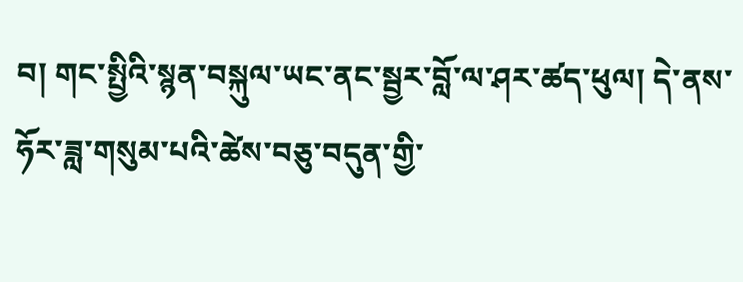བ། གང་སྤྱིའི་སྙན་བསྐུལ་ཡང་ནང་སྦྱར་བློ་ལ་ཤར་ཚད་ཕུལ། དེ་ནས་ཧོར་ཟླ་གསུམ་པའི་ཚེས་བཅུ་བདུན་གྱི་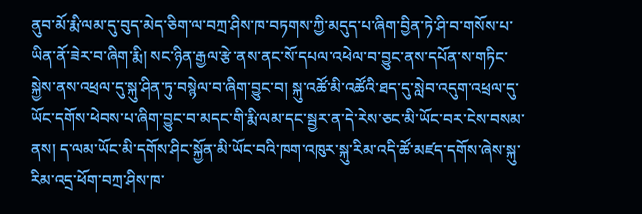ནུབ་མོ་རྨི་ལམ་དུ་བུད་མེད་ཅིག་ལ་བཀྲ་ཤིས་ཁ་བཏགས་ཀྱི་མདུད་པ་ཞིག་བྱིན་ཏེ་ཤི་བ་གསོས་པ་ཡིན་ནོ་ཟེར་བ་ཞིག་རྨི། སང་ཉིན་རྒྱལ་རྩེ་ནས་ནང་སོ་དཔལ་འཕེལ་བ་བྱུང་ནས་དཔོན་ས་གཏིང་སྐྱེས་ནས་འཕྲལ་དུ་སྐུ་ཤིན་ཏུ་བསྙེལ་བ་ཞིག་བྱུང་བ། སྐུ་འཚོ་མི་འཚོའི་ཐད་དུ་སླེབ་འདུག་འཕྲལ་དུ་ཡོང་དགོས་ཕེབས་པ་ཞིག་བྱུང་བ་མདང་གི་རྨི་ལམ་དང་སྦྱར་ན་དེ་རེས་ཅང་མི་ཡོང་བར་ངེས་བསམ་ནས། ད་ལམ་ཡོང་མི་དགོས་ཤིང་སྐྱོན་མི་ཡོང་བའི་ཁག་འཁུར་སྐུ་རིམ་འདི་ཚོ་མཛད་དགོས་ཞེས་སྐུ་རིམ་འདྲ་ཕོག་བཀྲ་ཤིས་ཁ་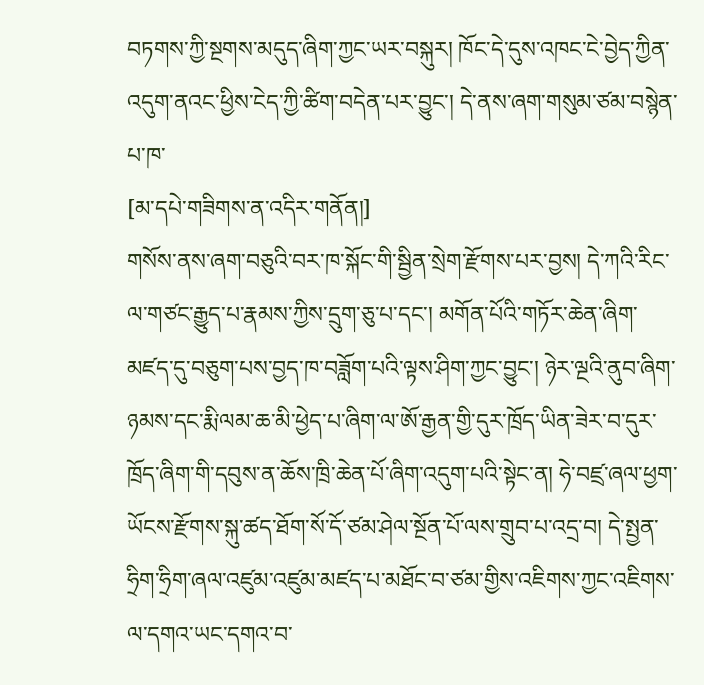བཏགས་ཀྱི་སྔགས་མདུད་ཞིག་ཀྱང་ཡར་བསྐུར། ཁོང་དེ་དུས་འཁང་ངེ་བྱེད་ཀྱིན་འདུག་ནའང་ཕྱིས་ངེད་ཀྱི་ཚིག་བདེན་པར་བྱུང་། དེ་ནས་ཞག་གསུམ་ཙམ་བསྙེན་པ་ཁ་
[མ་དཔེ་གཟིགས་ན་འདིར་གནོན།]
གསོས་ནས་ཞག་བཅུའི་བར་ཁ་སྐོང་གི་སྦྱིན་སྲེག་རྫོགས་པར་བྱས། དེ་ཀའི་རིང་ལ་གཙང་རྒྱུད་པ་རྣམས་ཀྱིས་དྲུག་ཅུ་པ་དང་། མགོན་པོའི་གཏོར་ཆེན་ཞིག་མཛད་དུ་བཅུག་པས་བྱད་ཁ་བཟློག་པའི་ལྟས་ཤིག་ཀྱང་བྱུང་། ཉེར་ལྔའི་ནུབ་ཞིག་ཉམས་དང་རྨི་ལམ་ཆ་མི་ཕྱེད་པ་ཞིག་ལ་ཨོ་རྒྱན་གྱི་དུར་ཁྲོད་ཡིན་ཟེར་བ་དུར་ཁྲོད་ཞིག་གི་དབུས་ན་ཆོས་ཁྲི་ཆེན་པོ་ཞིག་འདུག་པའི་སྟེང་ན། ཧེ་བཛྲ་ཞལ་ཕྱག་ཡོངས་རྫོགས་སྐུ་ཚད་ཐོག་སོ་དོ་ཙམ་ཤེལ་སྔོན་པོ་ལས་གྲུབ་པ་འདྲ་བ། དེ་སྤྱན་ཧྲིག་ཧྲིག་ཞལ་འཛུམ་འཛུམ་མཛད་པ་མཐོང་བ་ཙམ་གྱིས་འཇིགས་ཀྱང་འཇིགས་ལ་དགའ་ཡང་དགའ་བ་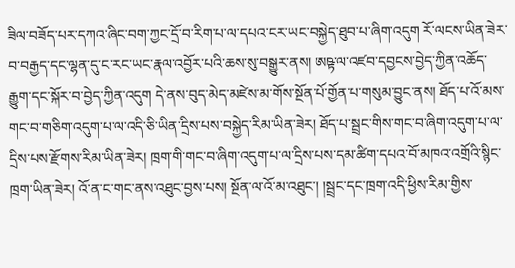ཟིལ་བཟོད་པར་དཀའ་ཞིང་བག་ཀྱང་དྲོ་བ་རིག་པ་ལ་དཔའ་ངར་ཡང་བསྐྱེད་ཐུབ་པ་ཞིག་འདུག རོ་ལངས་ཡིན་ཟེར་བ་བརྒྱད་དང་ལྷན་དུ་ང་རང་ཡང་རྣལ་འབྱོར་པའི་ཆས་སུ་བསྒྱུར་ནས། ཨཥྟ་ལ་འཛབ་དབྱངས་བྱེད་ཀྱིན་འཆོད་རྒྱུག་དང་སྐོར་བ་བྱེད་ཀྱིན་འདུག དེ་ནས་བུད་མེད་མཛེས་མ་གོས་སྔོན་པོ་གྱོན་པ་གསུམ་བྱུང་ནས། ཐོད་པ་འོ་མས་གང་བ་གཅིག་འདུག་པ་ལ་འདི་ཅི་ཡིན་དྲིས་པས་བསྐྱེད་རིམ་ཡིན་ཟེར། ཐོད་པ་སྦྲང་གིས་གང་བ་ཞིག་འདུག་པ་ལ་དྲིས་པས་རྫོགས་རིམ་ཡིན་ཟེར། ཁྲག་གི་གང་བ་ཞིག་འདུག་པ་ལ་དྲིས་པས་དམ་ཚིག་དཔའ་བོ་མཁའ་འགྲོའི་སྙིང་ཁྲག་ཡིན་ཟེར། འོ་ན་ང་གང་ནས་འཐུང་བྱས་པས། སྔོན་ལ་འོ་མ་འཐུང་། །སྦྲང་དང་ཁྲག་འདི་ཕྱིས་རིམ་གྱིས་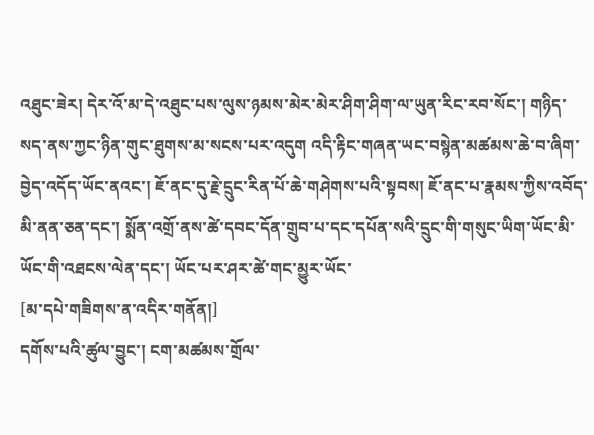འཐུང་ཟེར། དེར་འོ་མ་དེ་འཐུང་པས་ལུས་ཉམས་མེར་མེར་ཤིག་ཤིག་ལ་ཡུན་རིང་རབ་སོང་། གཉིད་སད་ནས་ཀྱང་ཉིན་གུང་ཐུགས་མ་སངས་པར་འདུག འདི་རྟིང་གཞན་ཡང་བསྙེན་མཚམས་ཆེ་བ་ཞིག་བྱེད་འདོད་ཡོང་ནའང་། ཇོ་ནང་དུ་རྗེ་དྲུང་རིན་པོ་ཆེ་གཤེགས་པའི་སྟབས། ཇོ་ནང་པ་རྣམས་ཀྱིས་འབོད་མི་ནན་ཅན་དང་། སྨོན་འགྲོ་ནས་ཚེ་དབང་དོན་གྲུབ་པ་དང་དཔོན་སའི་དྲུང་གི་གསུང་ཡིག་ཡོང་མི་ཡོང་གི་འཐངས་ལེན་དང་། ཡོང་པར་ཤར་ཚེ་གང་མྱུར་ཡོང་
[མ་དཔེ་གཟིགས་ན་འདིར་གནོན།]
དགོས་པའི་ཚུལ་བྱུང་། ངག་མཚམས་གྲོལ་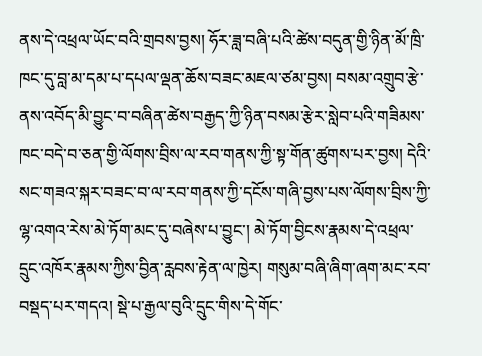ནས་དེ་འཕྲལ་ཡོང་བའི་གྲབས་བྱས། ཧོར་ཟླ་བཞི་པའི་ཚེས་བདུན་གྱི་ཉིན་མོ་ཁྲི་ཁང་དུ་བླ་མ་དམ་པ་དཔལ་ལྡན་ཆོས་བཟང་མཇལ་ཙམ་བྱས། བསམ་འགྲུབ་རྩེ་ནས་འབོད་མི་བྱུང་བ་བཞིན་ཚེས་བརྒྱད་ཀྱི་ཉིན་བསམ་རྩེར་སླེབ་པའི་གཟིམས་ཁང་བདེ་བ་ཅན་གྱི་ལོགས་བྲིས་ལ་རབ་གནས་ཀྱི་སྟ་གོན་ཚུགས་པར་བྱས། དེའི་སང་གཟའ་སྐར་བཟང་བ་ལ་རབ་གནས་ཀྱི་དངོས་གཞི་བྱས་པས་ལོགས་བྲིས་ཀྱི་ལྷ་འགའ་རེས་མེ་ཏོག་མང་དུ་བཞེས་པ་བྱུང་། མེ་ཏོག་བྱིངས་རྣམས་དེ་འཕྲལ་དྲུང་འཁོར་རྣམས་ཀྱིས་བྱིན་རླབས་རྟེན་ལ་ཁྱེར། གསུམ་བཞི་ཞིག་ཞག་མང་རབ་བསྡད་པར་གདའ། སྡེ་པ་རྒྱལ་བུའི་དྲུང་གིས་དེ་གོང་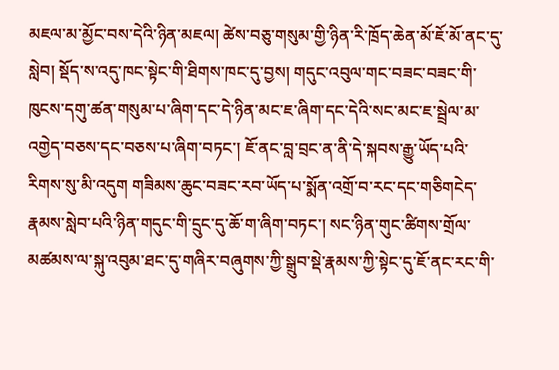མཇལ་མ་མྱོང་བས་དེའི་ཉིན་མཇལ། ཚེས་བཅུ་གསུམ་གྱི་ཉིན་རི་ཁྲོད་ཆེན་མོ་ཇོ་མོ་ནང་དུ་སླེབ། སྡོད་ས་འདུ་ཁང་སྟེང་གི་ཐིགས་ཁང་དུ་བྱས། གདུང་འབུལ་གང་བཟང་བཟང་གི་ཁུངས་དགུ་ཚན་གསུམ་པ་ཞིག་དང་དེ་ཉིན་མང་ཇ་ཞིག་དང་དེའི་སང་མང་ཇ་སྦྲེལ་མ་འགྱེད་བཅས་དང་བཅས་པ་ཞིག་བཏང་། ཇོ་ནང་བླ་བྲང་ན་ནི་དེ་སྐབས་རྒྱུ་ཡོད་པའི་རིགས་སུ་མི་འདུག གཟིམས་ཆུང་བཟང་རབ་ཡོད་པ་སྨོན་འགྲོ་བ་རང་དང་གཅིགངེད་རྣམས་སླེབ་པའི་ཉིན་གདུང་གི་དྲུང་དུ་ཆོ་ག་ཞིག་བཏང་། སང་ཉིན་གུང་ཚིགས་གྲོལ་མཚམས་ལ་སྐུ་འབུམ་ཐང་དུ་གཞིར་བཞུགས་ཀྱི་སྒྲུབ་སྡེ་རྣམས་ཀྱི་སྟེང་དུ་ཇོ་ནང་རང་གི་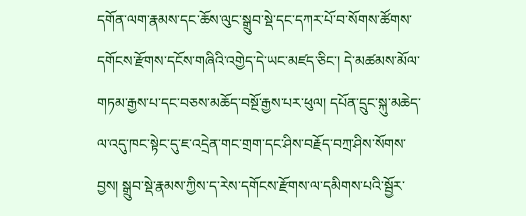དགོན་ལག་རྣམས་དང་ཆོས་ལུང་སྒྲུབ་སྡེ་དང་དཀར་པོ་བ་སོགས་ཚོགས་དགོངས་རྫོགས་དངོས་གཞིའི་འགྱེད་དེ་ཡང་མཛད་ཅིང་། དེ་མཚམས་མོལ་གཏམ་རྒྱས་པ་དང་བཅས་མཆོད་བསྔོ་རྒྱས་པར་ཕུལ། དཔོན་དྲུང་སྐུ་མཆེད་ལ་འདུ་ཁང་སྟེང་དུ་ཇ་འདྲེན་གང་གྲག་དང་ཤིས་བརྗོད་བཀྲ་ཤིས་སོགས་བྱས། སྒྲུབ་སྡེ་རྣམས་ཀྱིས་ད་རེས་དགོངས་རྫོགས་ལ་དམིགས་པའི་སྦྱོར་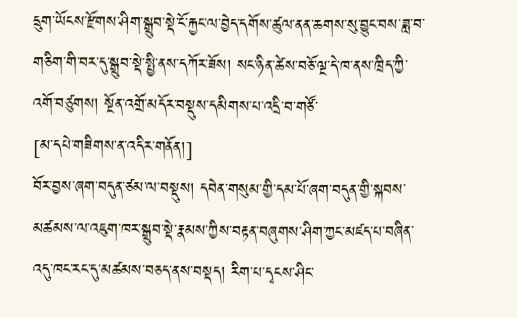དྲུག་ཡོངས་རྫོགས་ཤིག་སྒྲུབ་སྡེ་ངོ་རྐྱང་ལ་བྱེད་དགོས་ཚུལ་ནན་ཆགས་སུ་བྱུང་བས་ཟླ་བ་གཅིག་གི་བར་དུ་སྒྲུབ་སྡེ་སྤྱི་ནས་དཀོར་ཟོས། སང་ཉིན་ཚེས་བཅོ་ལྔ་དེ་ཁ་ནས་ཁྲིད་ཀྱི་འགོ་བཙུགས། སྔོན་འགྲོ་མདོར་བསྡུས་དམིགས་པ་འདྲི་བ་གཙོ་
[མ་དཔེ་གཟིགས་ན་འདིར་གནོན།]
བོར་བྱས་ཞག་བདུན་ཙམ་ལ་བསྡུས། དབེན་གསུམ་གྱི་དམ་པོ་ཞག་བདུན་གྱི་སྐབས་མཚམས་ལ་འཇུག་ཁར་སྒྲུབ་སྡེ་རྣམས་ཀྱིས་བརྟན་བཞུགས་ཤིག་ཀྱང་མཛད་པ་བཞིན་འདུ་ཁང་རང་དུ་མཚམས་བཅད་ནས་བསྡད། རིག་པ་དྭངས་ཤིང་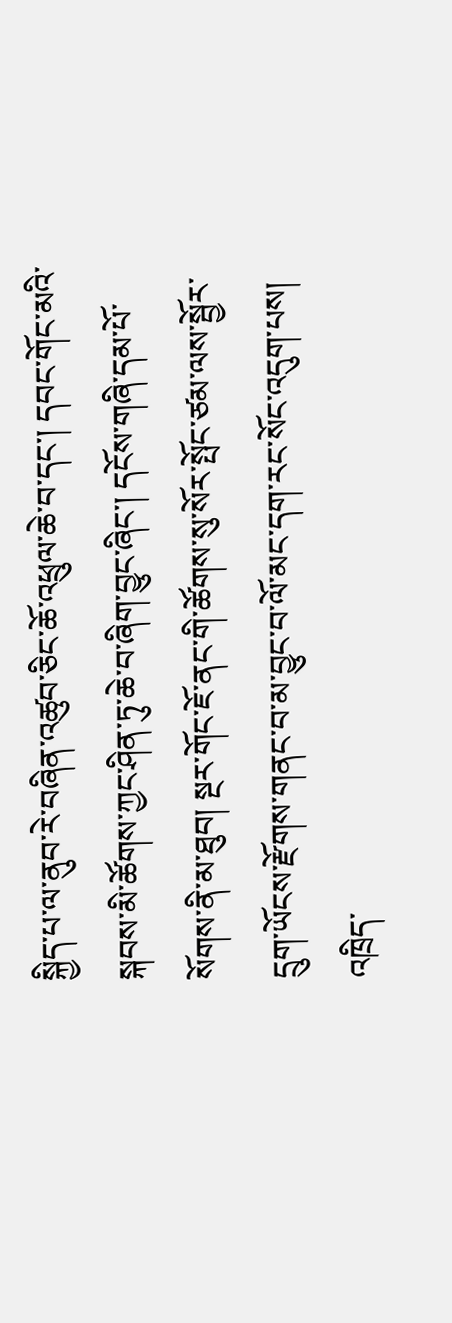སྐྱིད་པ་ལ་ནུབ་རེ་བཞིན་འཚུབ་ཅིང་ཆོ་འཕྲུལ་ཆེ་བ་དང་། དབང་གོང་མའི་སྐབས་མི་ཚོགས་ཀྱང་ཤིན་ཏུ་ཆེ་བ་ཞིག་བྱུང་ཞིང་། དངོས་གཞི་དམ་པོ་སོགས་ནི་མ་ཐུབ། སྔར་གོང་ཇོ་ནང་གི་ཚོགས་སུ་སོར་སྤོང་ཙམ་ལས་སྦྱོར་དྲུག་ཡོངས་རྫོགས་གནང་བ་མ་བྱུང་བ་ལོ་མང་དག་རང་སོང་འདུག་པས། འཁྲིད་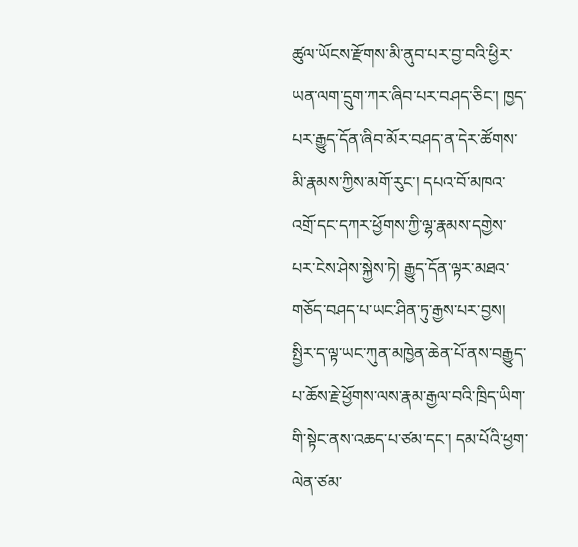ཚུལ་ཡོངས་རྫོགས་མི་ནུབ་པར་བྱ་བའི་ཕྱིར་ཡན་ལག་དྲུག་ཀར་ཞིབ་པར་བཤད་ཅིང་། ཁྱད་པར་རྒྱུད་དོན་ཞིབ་མོར་བཤད་ན་དེར་ཚོགས་མི་རྣམས་ཀྱིས་མགོ་རུང་། དཔའ་བོ་མཁའ་འགྲོ་དང་དཀར་ཕྱོགས་ཀྱི་ལྷ་རྣམས་དགྱེས་པར་ངེས་ཤེས་སྐྱེས་ཏེ། རྒྱུད་དོན་ལྟར་མཐའ་གཅོད་བཤད་པ་ཡང་ཤིན་ཏུ་རྒྱས་པར་བྱས། སྤྱིར་ད་ལྟ་ཡང་ཀུན་མཁྱེན་ཆེན་པོ་ནས་བརྒྱུད་པ་ཆོས་རྗེ་ཕྱོགས་ལས་རྣམ་རྒྱལ་བའི་ཁྲིད་ཡིག་གི་སྟེང་ནས་འཆད་པ་ཙམ་དང་། དམ་པོའི་ཕྱག་ལེན་ཙམ་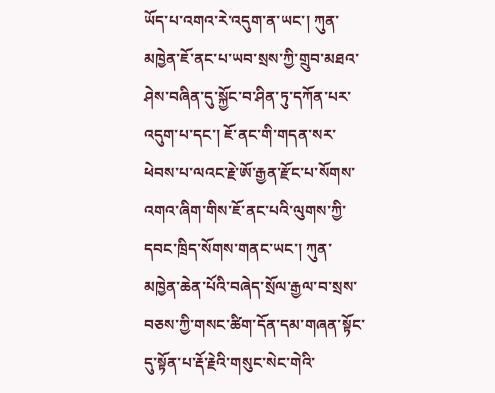ཡོད་པ་འགའ་རེ་འདུག་ན་ཡང་། ཀུན་མཁྱེན་ཇོ་ནང་པ་ཡབ་སྲས་ཀྱི་གྲུབ་མཐའ་ཤེས་བཞིན་དུ་སྐྱོང་བ་ཤིན་ཏུ་དཀོན་པར་འདུག་པ་དང་། ཇོ་ནང་གི་གདན་སར་ཕེབས་པ་ལའང་རྗེ་ཨོ་རྒྱན་རྫོང་པ་སོགས་འགའ་ཞིག་གིས་ཇོ་ནང་པའི་ལུགས་ཀྱི་དབང་ཁྲིད་སོགས་གནང་ཡང་། ཀུན་མཁྱེན་ཆེན་པོའི་བཞེད་སྲོལ་རྒྱལ་བ་སྲས་བཅས་ཀྱི་གསང་ཚིག་དོན་དམ་གཞན་སྟོང་དུ་སྟོན་པ་རྡོ་རྗེའི་གསུང་སེང་གེའི་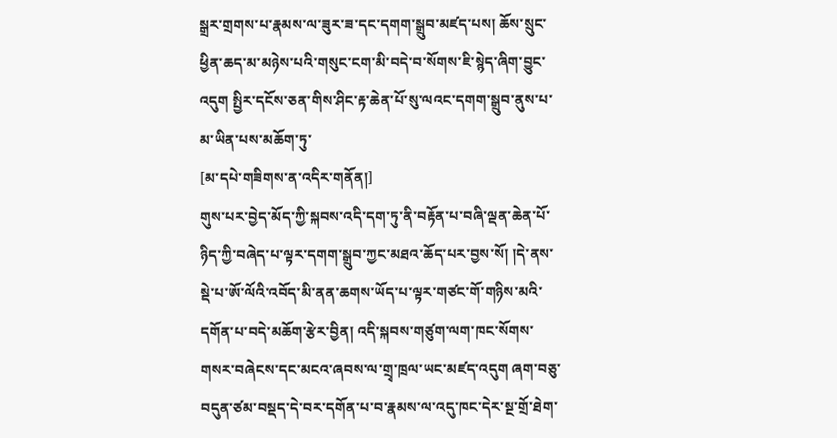སྒྲར་གྲགས་པ་རྣམས་ལ་ཟུར་ཟ་དང་དགག་སྒྲུབ་མཛད་པས། ཆོས་སྲུང་ཕྱིན་ཆད་མ་མཉེས་པའི་གསུང་ངག་མི་བདེ་བ་སོགས་ཇི་སྙེད་ཞིག་བྱུང་འདུག སྤྱིར་དངོས་ཅན་གིས་ཤིང་རྟ་ཆེན་པོ་སུ་ལའང་དགག་སྒྲུབ་ནུས་པ་མ་ཡིན་པས་མཆོག་ཏུ་
[མ་དཔེ་གཟིགས་ན་འདིར་གནོན།]
གུས་པར་བྱེད་མོད་ཀྱི་སྐབས་འདི་དག་ཏུ་ནི་བརྟོན་པ་བཞི་ལྡན་ཆེན་པོ་ཉིད་ཀྱི་བཞེད་པ་ལྟར་དགག་སྒྲུབ་ཀྱང་མཐའ་ཆོད་པར་བྱས་སོ། །དེ་ནས་སྡེ་པ་ཨོ་ལོའི་འབོད་མི་ནན་ཆགས་ཡོད་པ་ལྟར་གཙང་གོ་གཉིས་མའི་དགོན་པ་བདེ་མཆོག་རྩེར་བྱིན། འདི་སྐབས་གཙུག་ལག་ཁང་སོགས་གསར་བཞེངས་དང་མངའ་ཞབས་ལ་གྲྭ་ཁྲལ་ཡང་མཛད་འདུག ཞག་བཅུ་བདུན་ཙམ་བསྡད་དེ་བར་དགོན་པ་བ་རྣམས་ལ་འདུ་ཁང་དེར་སྔ་གྲོ་ཐེག་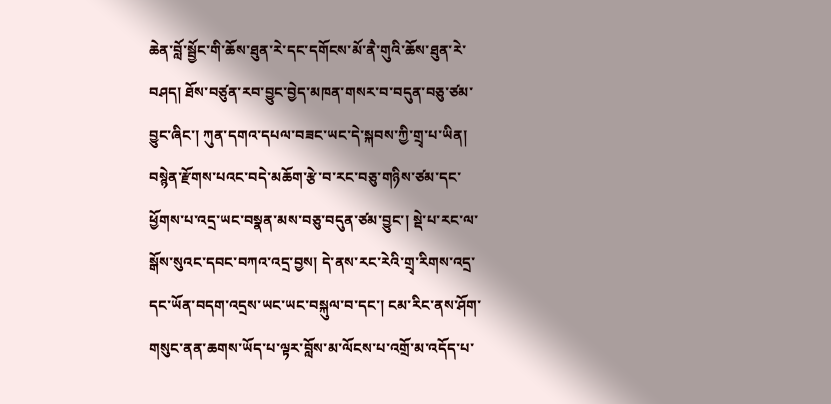ཆེན་བློ་སྦྱོང་གི་ཆོས་ཐུན་རེ་དང་དགོངས་མོ་ནཻ་གུའི་ཆོས་ཐུན་རེ་བཤད། ཐོས་བཙུན་རབ་བྱུང་བྱེད་མཁན་གསར་བ་བདུན་བཅུ་ཙམ་བྱུང་ཞིང་། ཀུན་དགའ་དཔལ་བཟང་ཡང་དེ་སྐབས་ཀྱི་གྲྭ་པ་ཡིན། བསྙེན་རྫོགས་པའང་བདེ་མཆོག་རྩེ་བ་རང་བཅུ་གཉིས་ཙམ་དང་ཕྱོགས་པ་འདྲ་ཡང་བསྣན་མས་བཅུ་བདུན་ཙམ་བྱུང་། སྡེ་པ་རང་ལ་སྒོས་སུའང་དབང་བཀའ་འདྲ་བྱས། དེ་ནས་རང་རེའི་གྲྭ་རིགས་འདྲ་དང་ཡོན་བདག་འདྲས་ཡང་ཡང་བསྐུལ་བ་དང་། ངམ་རིང་ནས་ཤོག་གསུང་ནན་ཆགས་ཡོད་པ་ལྟར་བློས་མ་ལོངས་པ་འགྲོ་མ་འདོད་པ་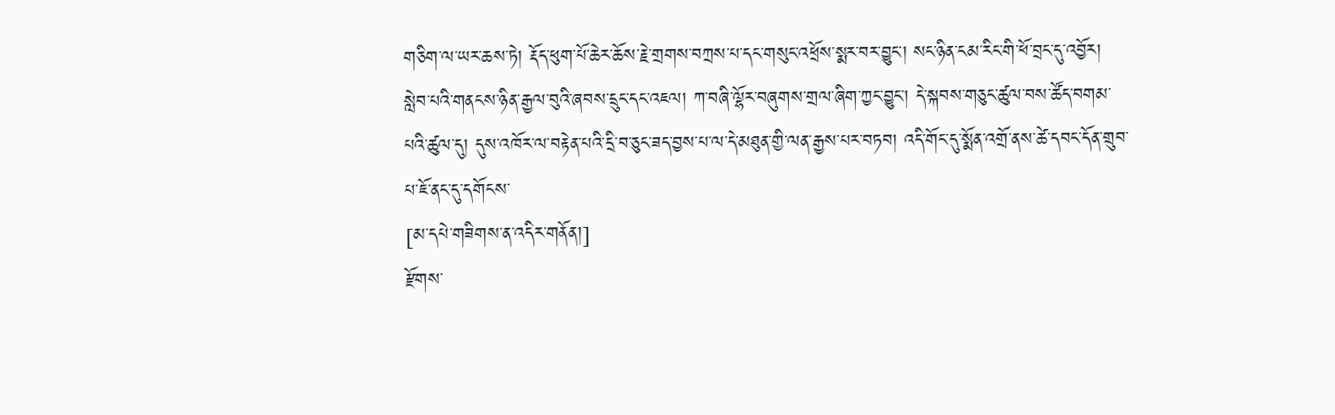གཅིག་ལ་ཡར་ཆས་ཏེ། རྡོད་ཕུག་པོ་ཆེར་ཆོས་རྗེ་གྲགས་བཀྲས་པ་དང་གསུང་འཕྲོས་སྨར་བར་བྱུང་། སང་ཉིན་ངམ་རིང་གི་ཕོ་བྲང་དུ་འབྱོར། སླེབ་པའི་གནངས་ཉིན་རྒྱལ་བུའི་ཞབས་དྲུང་དང་འཇལ། ཀ་བཞི་ལྷོར་བཞུགས་གྲལ་ཞིག་ཀྱང་བྱུང་། དེ་སྐབས་གཅུང་ཚུལ་བས་ཚོད་བགམ་པའི་ཚུལ་དུ། དུས་འཁོར་ལ་བརྟེན་པའི་དྲི་བ་ཅུང་ཟད་བྱས་པ་ལ་དེ་མཐུན་གྱི་ལན་རྒྱས་པར་བཏབ། འདི་གོང་དུ་སྨོན་འགྲོ་ནས་ཚེ་དབང་དོན་གྲུབ་པ་ཇོ་ནང་དུ་དགོངས་
[མ་དཔེ་གཟིགས་ན་འདིར་གནོན།]
རྫོགས་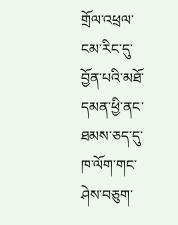གྲོལ་འཕྲལ་ངམ་རིང་དུ་བྱོན་པའི་མཐོ་དམན་ཕྱི་ནང་ཐམས་ཅད་དུ་ཁ་ལོག་གང་ཤེས་བཅུག་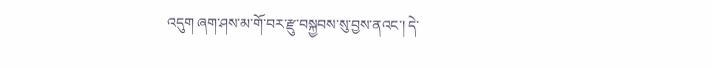འདུག ཞག་ཤས་མ་གོ་བར་རྫུ་བསྐྱབས་སུ་བྱས་ནའང་། དེ་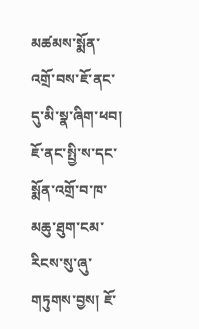མཚམས་སྨོན་འགྲོ་བས་ཇོ་ནང་དུ་མི་སྣ་ཞིག་ཕབ། ཇོ་ནང་སྤྱི་ས་དང་སྨོན་འགྲོ་བ་ཁ་མཆུ་ཐུག་ངམ་རིངས་སུ་ཞུ་གཏུགས་བྱས། ཇོ་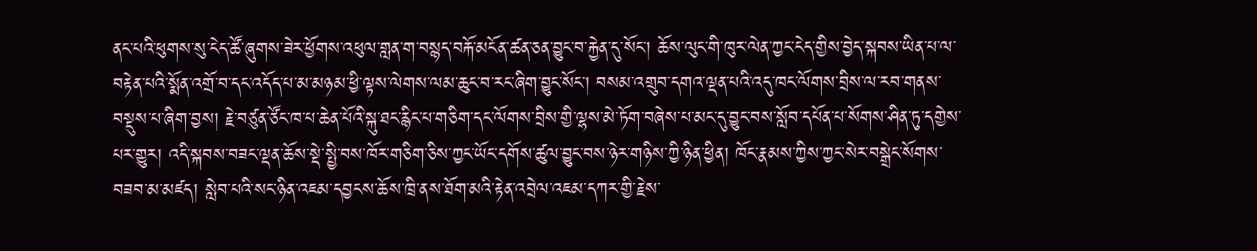ནང་པའི་ཕུགས་སུ་ངེད་ཚོ་ཞུགས་ཟེར་ཕྱོགས་འཕུལ་གླན་ག་བསྙད་བརྐོ་མངོན་ཚན་ཅན་བྱུང་བ་རྐྱེན་དུ་སོང་། ཆོས་ལུང་གི་ཁུར་ལེན་ཀྱང་ངེད་གྱིས་བྱེད་སྐབས་ཡིན་པ་ལ་བརྟེན་པའི་སྨོན་འགྲོ་བ་དང་འདོད་པ་མ་མཉམ་ཕྱི་ལྟས་ལེགས་ལམ་ཆུང་བ་རང་ཞིག་བྱུང་སོང་། བསམ་འགྲུབ་དགའ་ལྡན་པའི་འདུ་ཁང་ལོགས་བྲིས་ལ་རབ་གནས་བསྡུས་པ་ཞིག་བྱས། རྗེ་བཙུན་ཙོང་ཁ་པ་ཆེན་པོའི་སྐུ་ཐང་རྙིང་པ་གཅིག་དང་ལོགས་བྲིས་གྱི་ལྷས་མེ་ཏོག་བཞེས་པ་མང་དུ་བྱུང་བས་སློབ་དཔོན་པ་སོགས་ཤིན་ཏུ་དགྱེས་པར་གྱུར། འདི་སྐབས་བཟང་ལྡན་ཆོས་སྡེ་སྤྱི་བས་ཁོར་གཅིག་ཅིས་ཀྱང་ཡོང་དགོས་ཚུལ་བྱུང་བས་ཉེར་གཉིས་ཀྱི་ཉིན་ཕྱིན། ཁོང་རྣམས་ཀྱིས་ཀྱང་སེར་བསྒྲེང་སོགས་བཟབ་མ་མཛད། སླེབ་པའི་སང་ཉིན་འཇམ་དབྱངས་ཆོས་ཁྲི་ནས་ཐོག་མའི་རྟེན་འབྲེལ་འཇམ་དཀར་གྱི་རྗེས་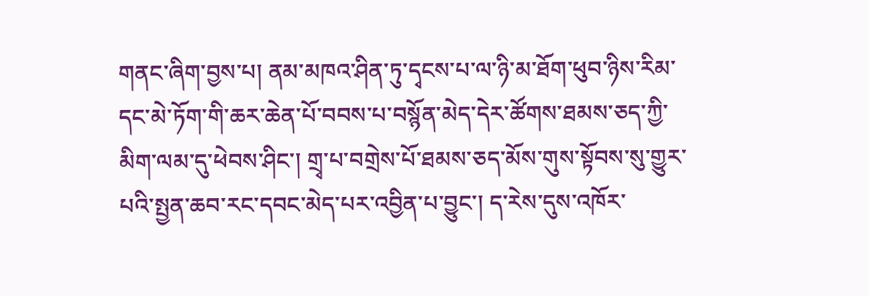གནང་ཞིག་བྱས་པ། ནམ་མཁའ་ཤིན་ཏུ་དྭངས་པ་ལ་ཉི་མ་ཐོག་ཕུབ་ཉིས་རིམ་དང་མེ་ཏོག་གི་ཆར་ཆེན་པོ་བབས་པ་བསྙོན་མེད་དེར་ཚོགས་ཐམས་ཅད་ཀྱི་མིག་ལམ་དུ་ཕེབས་ཤིང་། གྲྭ་པ་བགྲེས་པོ་ཐམས་ཅད་མོས་གུས་སྟོབས་སུ་གྱུར་པའི་སྤྱན་ཆབ་རང་དབང་མེད་པར་འབྱིན་པ་བྱུང་། ད་རེས་དུས་འཁོར་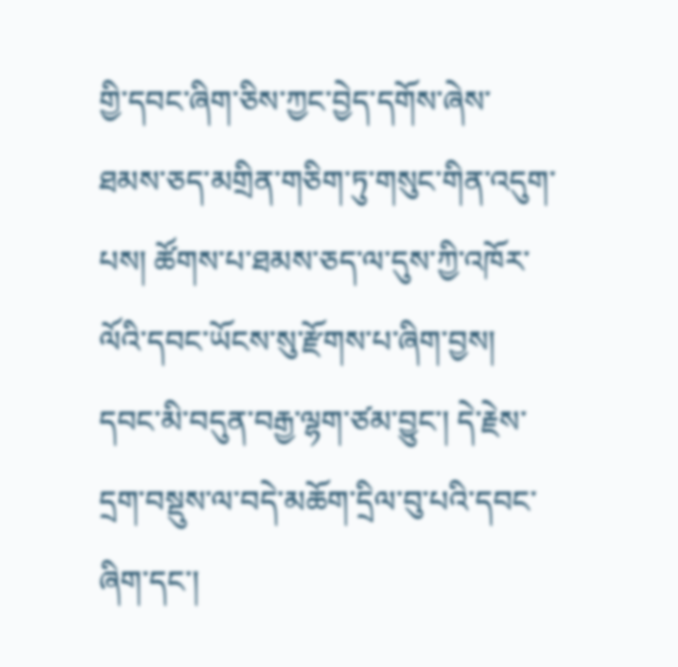གྱི་དབང་ཞིག་ཅིས་ཀྱང་བྱེད་དགོས་ཞེས་ཐམས་ཅད་མགྲིན་གཅིག་ཏུ་གསུང་གིན་འདུག་པས། ཚོགས་པ་ཐམས་ཅད་ལ་དུས་ཀྱི་འཁོར་ལོའི་དབང་ཡོངས་སུ་རྫོགས་པ་ཞིག་བྱས། དབང་མི་བདུན་བརྒྱ་ལྷག་ཙམ་བྱུང་། དེ་རྗེས་དྲག་བསྡུས་ལ་བདེ་མཆོག་དྲིལ་བུ་པའི་དབང་ཞིག་དང་།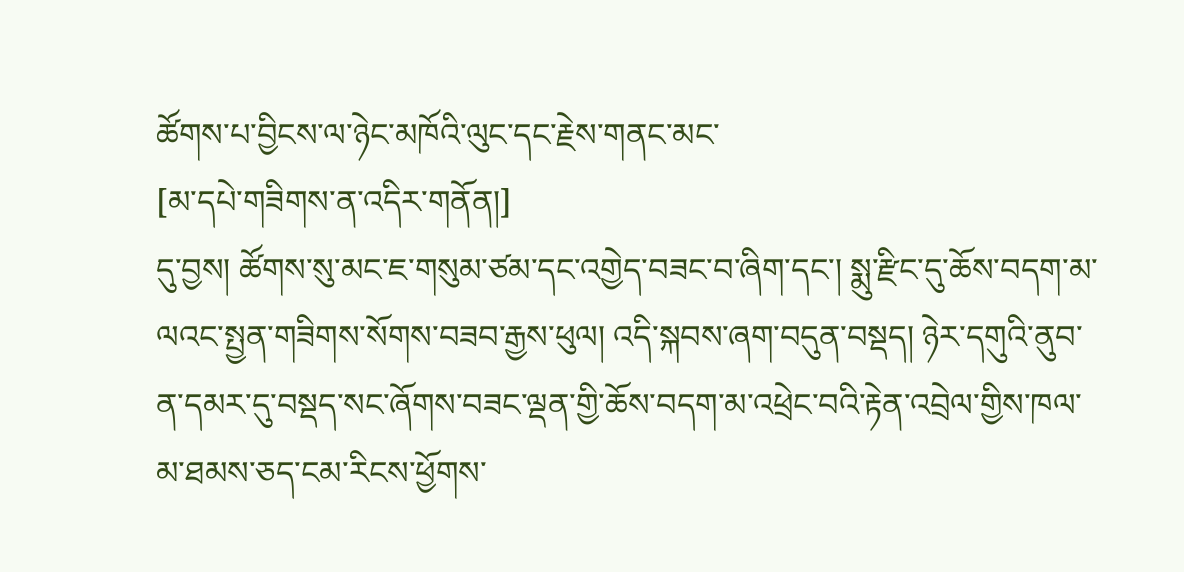ཚོགས་པ་བྱིངས་ལ་ཉེང་མཁོའི་ལུང་དང་རྗེས་གནང་མང་
[མ་དཔེ་གཟིགས་ན་འདིར་གནོན།]
དུ་བྱས། ཚོགས་སུ་མང་ཇ་གསུམ་ཙམ་དང་འགྱེད་བཟང་བ་ཞིག་དང་། སྨུ་རྫིང་དུ་ཆོས་བདག་མ་ལའང་སྤྱན་གཟིགས་སོགས་བཟབ་རྒྱས་ཕུལ། འདི་སྐབས་ཞག་བདུན་བསྡད། ཉེར་དགུའི་ནུབ་ན་དམར་དུ་བསྡད་སང་ཞོགས་བཟང་ལྡན་གྱི་ཆོས་བདག་མ་འཕྲེང་བའི་རྟེན་འབྲེལ་གྱིས་ཁལ་མ་ཐམས་ཅད་ངམ་རིངས་ཕྱོགས་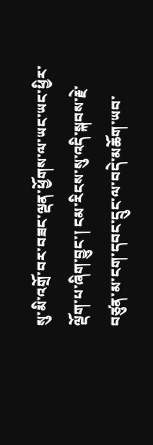སུ་མི་འགྲོ་བར་བཟང་ལྡན་ཕྱོགས་ལ་ཡང་ཡང་ཕྱིར་ལྡོག་པ་ཞིག་བྱུང་། ངམ་རིངས་སུ་འདི་སྐབས་རྗེ་བཙུན་མ་ངག་དབང་དྲུང་ལ་བདེ་མཆོག་ཡབ་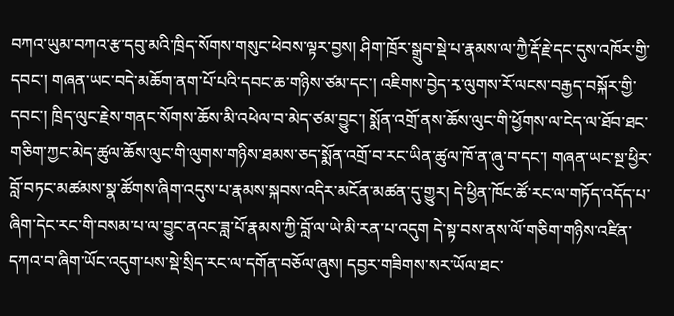བཀའ་ཡུམ་བཀའ་རྩ་དབུ་མའི་ཁྲིད་སོགས་གསུང་ཕེབས་ལྟར་བྱས། ཤིག་ཁྲོར་སྒྲུབ་སྡེ་པ་རྣམས་ལ་ཀྱཻ་རྡོ་རྗེ་དང་དུས་འཁོར་གྱི་དབང་། གཞན་ཡང་བདེ་མཆོག་ནག་པོ་པའི་དབང་ཆ་གཉིས་ཙམ་དང་། འཇིགས་བྱེད་རྭ་ལུགས་རོ་ལངས་བརྒྱད་བསྐོར་གྱི་དབང་། ཁྲིད་ལུང་རྗེས་གནང་སོགས་ཆོས་མི་འཕེལ་བ་མེད་ཙམ་བྱུང་། སྨོན་འགྲོ་ནས་ཆོས་ལུང་གི་ཕྱོགས་ལ་ངེད་ལ་ཐོབ་ཐང་གཅིག་ཀྱང་མེད་ཚུལ་ཆོས་ལུང་གི་ལུགས་གཉིས་ཐམས་ཅད་སྨོན་འགྲོ་བ་རང་ཡིན་ཚུལ་ཁོ་ན་ཞུ་བ་དང་། གཞན་ཡང་སྔ་ཕྱིར་བློ་བཏང་མཚམས་སྣ་ཚོགས་ཞིག་འདུས་པ་རྣམས་སྐབས་འདིར་མངོན་མཚན་དུ་གྱུར། དེ་ཕྱིན་ཁོང་ཚོ་རང་ལ་གཏོད་འདོད་པ་ཞིག་དེང་རང་གི་བསམ་པ་ལ་བྱུང་ནའང་ཟླ་པོ་རྣམས་ཀྱི་བློ་ལ་ཡེ་མི་རན་པ་འདུག དེ་སྟ་བས་ནས་ལོ་གཅིག་གཉིས་འཛིན་དཀའ་བ་ཞིག་ཡོང་འདུག་པས་སྡེ་སྲིད་རང་ལ་དགོན་བཅོལ་ཞུས། དབྱར་གཟིགས་སར་ཡོལ་ཐང་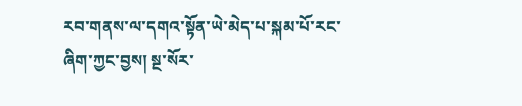རབ་གནས་ལ་དགའ་སྟོན་ཡེ་མེད་པ་སྐམ་པོ་རང་ཞིག་ཀྱང་བྱས། སྔ་སོར་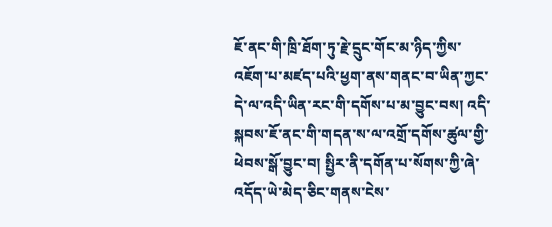ཇོ་ནང་གི་ཁྲི་ཐོག་ཏུ་རྗེ་དྲུང་གོང་མ་ཉིད་ཀྱིས་འཇོག་པ་མཛད་པའི་ཕྱག་ནས་གནང་བ་ཡིན་ཀྱང་དེ་ལ་འདི་ཡིན་རང་གི་དགོས་པ་མ་བྱུང་བས། འདི་སྐབས་ཇོ་ནང་གི་གདན་ས་ལ་འགྲོ་དགོས་ཚུལ་གྱི་ཕེབས་སྒོ་བྱུང་བ། སྤྱིར་ནི་དགོན་པ་སོགས་ཀྱི་ཞེ་འདོད་ཡེ་མེད་ཅིང་གནས་ངེས་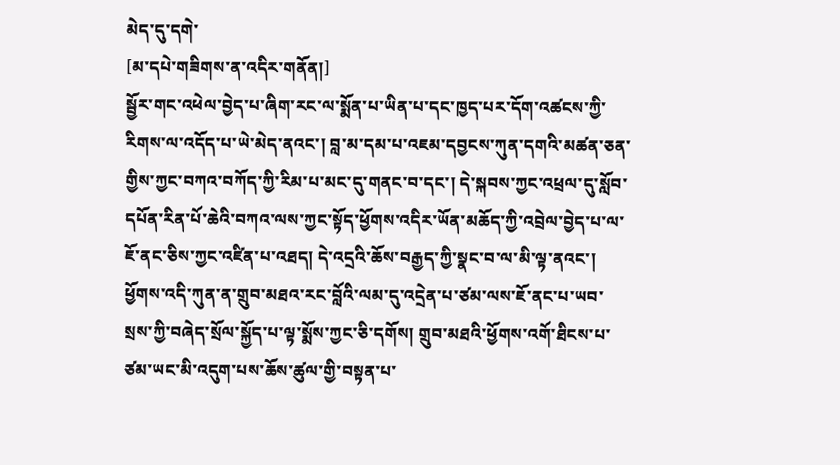མེད་དུ་དགེ་
[མ་དཔེ་གཟིགས་ན་འདིར་གནོན།]
སྦྱོར་གང་འཕེལ་བྱེད་པ་ཞིག་རང་ལ་སྨོན་པ་ཡིན་པ་དང་ཁྱད་པར་དོག་འཚངས་ཀྱི་རིགས་ལ་འདོད་པ་ཡེ་མེད་ནའང་། བླ་མ་དམ་པ་འཇམ་དབྱངས་ཀུན་དགའི་མཚན་ཅན་གྱིས་ཀྱང་བཀའ་བཀོད་ཀྱི་རིམ་པ་མང་དུ་གནང་བ་དང་། དེ་སྐབས་ཀྱང་འཕྲལ་དུ་སློབ་དཔོན་རིན་པོ་ཆེའི་བཀའ་ལས་ཀྱང་སྟོད་ཕྱོགས་འདིར་ཡོན་མཆོད་ཀྱི་འབྲེལ་བྱེད་པ་ལ་ཇོ་ནང་ཅིས་ཀྱང་འཛིན་པ་འཐད། དེ་འདྲའི་ཆོས་བརྒྱད་ཀྱི་སྣང་བ་ལ་མི་ལྟ་ནའང་། ཕྱོགས་འདི་ཀུན་ན་གྲུབ་མཐའ་རང་བློའི་ལམ་དུ་འདྲེན་པ་ཙམ་ལས་ཇོ་ནང་པ་ཡབ་སྲས་ཀྱི་བཞེད་སྲོལ་སྐྱོད་པ་ལྟ་སྨོས་ཀྱང་ཅི་དགོས། གྲུབ་མཐའི་ཕྱོགས་འགོ་ཐིངས་པ་ཙམ་ཡང་མི་འདུག་པས་ཆོས་ཚུལ་གྱི་བསྟན་པ་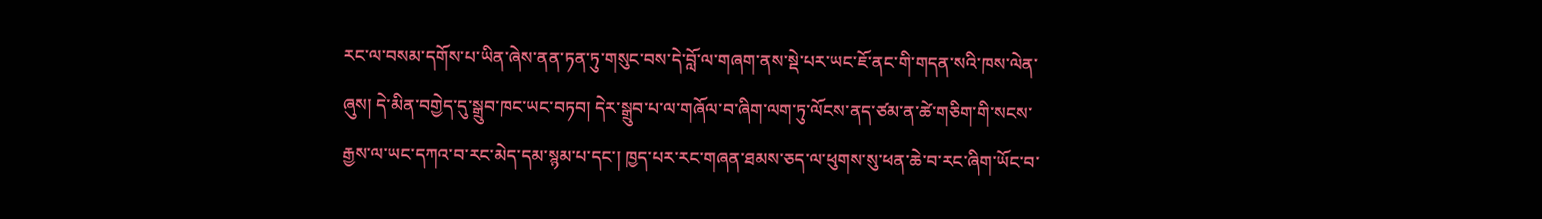རང་ལ་བསམ་དགོས་པ་ཡིན་ཞེས་ནན་ཏན་ཏུ་གསུང་བས་དེ་བློ་ལ་གཞག་ནས་སྡེ་པར་ཡང་ཇོ་ནང་གི་གདན་སའི་ཁས་ལེན་ཞུས། དེ་མིན་བགྱེད་དུ་སྒྲུབ་ཁང་ཡང་བཏབ། དེར་སྒྲུབ་པ་ལ་གཞོལ་བ་ཞིག་ལག་ཏུ་ལོངས་ནད་ཙམ་ན་ཚེ་གཅིག་གི་སངས་རྒྱས་ལ་ཡང་དཀའ་བ་རང་མེད་དམ་སྙམ་པ་དང་། ཁྱད་པར་རང་གཞན་ཐམས་ཅད་ལ་ཕུགས་སུ་ཕན་ཆེ་བ་རང་ཞིག་ཡོང་བ་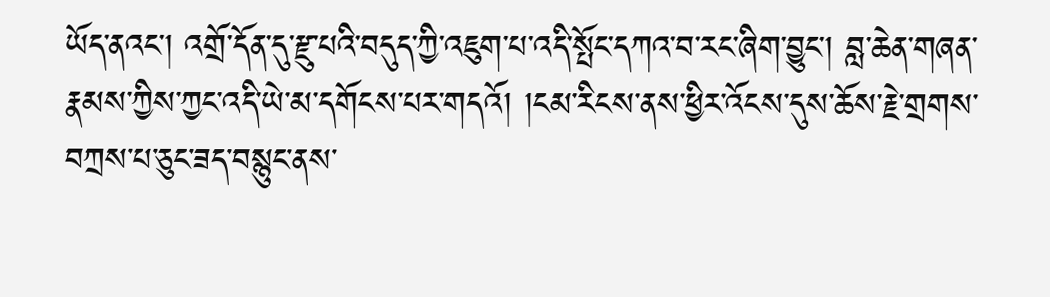ཡོད་ནའང་། འགྲོ་དོན་དུ་རྫུ་པའི་བདུད་ཀྱི་འཇུག་པ་འདི་སྤོང་དཀའ་བ་རང་ཞིག་བྱུང་། བླ་ཆེན་གཞན་རྣམས་ཀྱིས་ཀྱང་འདི་ཡེ་མ་དགོངས་པར་གདའོ། །ངམ་རིངས་ནས་ཕྱིར་འོངས་དུས་ཆོས་རྗེ་གྲགས་བཀྲས་པ་ཅུང་ཟད་བསྙུང་ནས་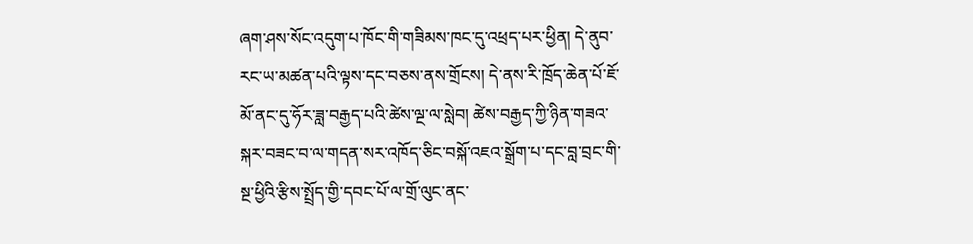ཞག་ཤས་སོང་འདུག་པ་ཁོང་གི་གཟིམས་ཁང་དུ་འཕྲད་པར་ཕྱིན། དེ་ནུབ་རང་ཡ་མཚན་པའི་ལྟས་དང་བཅས་ནས་གྲོངས། དེ་ནས་རི་ཁྲོད་ཆེན་པོ་ཇོ་མོ་ནང་དུ་ཧོར་ཟླ་བརྒྱད་པའི་ཚེས་ལྔ་ལ་སླེབ། ཚེས་བརྒྱད་ཀྱི་ཉིན་གཟའ་སྐར་བཟང་བ་ལ་གདན་སར་འཁོད་ཅིང་བསྐོ་འཇའ་སྒྲོག་པ་དང་བླ་བྲང་གི་སྔ་ཕྱིའི་རྩིས་སྤྲོད་གྱི་དབང་པོ་ལ་གྲོ་ལུང་ནང་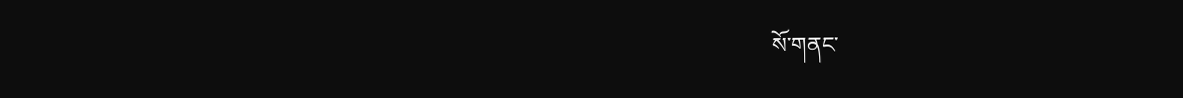སོ་གནང་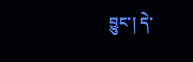བྱུང་། དེ་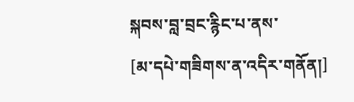སྐབས་བླ་བྲང་རྙིང་པ་ནས་
[མ་དཔེ་གཟིགས་ན་འདིར་གནོན།]